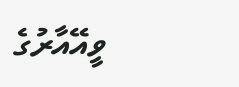ވީއޭއާރުގެ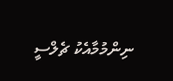ނިންމުމާއެކު ޗެލްސީ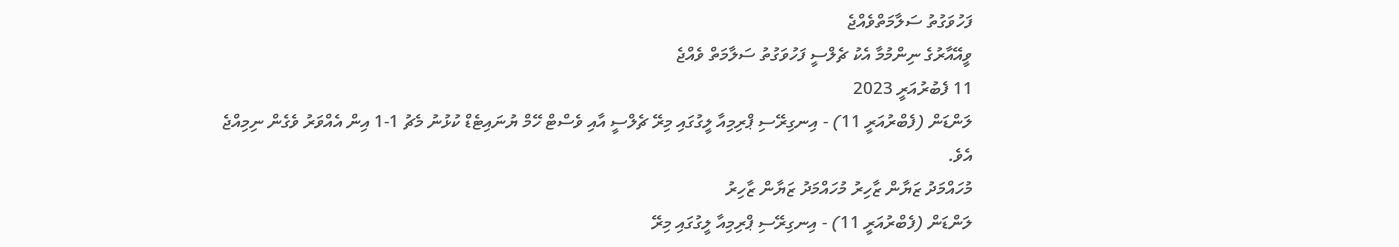ފަހުވަގުތު ސަލާމަތްވެއްޖެ
ވީއޭއާރުގެ ނިންމުމާ އެކު ޗެލްސީ ފަހުވަގުތު ސަލާމަތް ވެއްޖެ
11 ފެބުރުއަރީ 2023
ލަންޑަން (ފެބްރުއަރީ 11) - އިނގިރޭސި ޕްރިމިއާ ލީގުގައި މިރޭ ޗެލްސީ އާއި ވެސްޓް ހޭމް ޔުނައިޓެޑް ކުޅުނު މެޗު 1-1 އިން އެއްވަރު ވެގެން ނިމިއްޖެ އެވެ.
މުހައްމަދު ޒަޔާން ޒާހިރު މުހައްމަދު ޒަޔާން ޒާހިރު
ލަންޑަން (ފެބްރުއަރީ 11) - އިނގިރޭސި ޕްރިމިއާ ލީގުގައި މިރޭ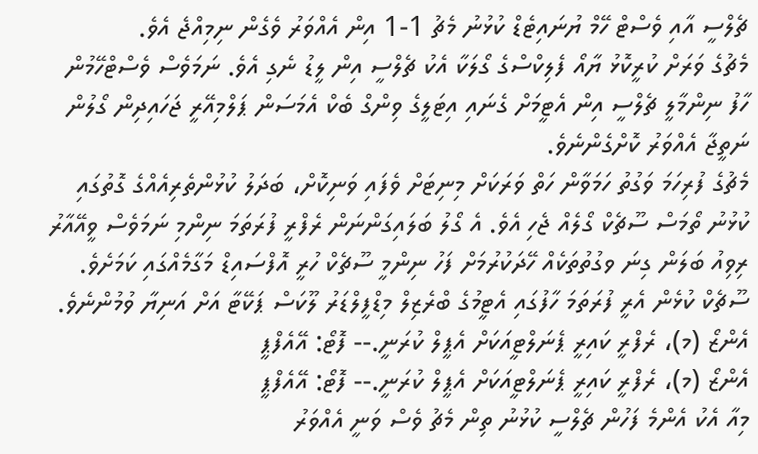ޗެލްސީ އާއި ވެސްޓް ހޭމް ޔުނައިޓެޑް ކުޅުނު މެޗު 1-1 އިން އެއްވަރު ވެގެން ނިމިއްޖެ އެވެ.
މެޗުގެ ވަރަށް ކުރީކޮޅު ޔާއޯ ފެލިކްސްގެ ގޯލަކާ އެކު ޗެލްސީ އިން ލީޑު ނެގި އެވެ. ނަމަވެސް ވެސްޓްހޭމުން ހާފު ނިންމާލީ ޗެލްސީ އިން އެޓީމަށް ގެނައި އިޓަލީގެ ވިންގް ބެކް އެމަސަން ޕަލްމިއޭރީ ޖަހައިދިން ގޯލުން ނަތީޖާ އެއްވަރު ކޮށްގެންނެވެ.
މެޗުގެ ފުރިހަމަ ވަގުތު ހަމަވާން ހަތް ވަރަކަށް މިނިޓަށް ވެފައި ވަނިކޮށް، ބަދަލު ކުޅުންތެރިއެއްގެ ގޮތުގައި ކުޅުނު ތޯމަސް ސޫޗެކް ގޯލެއް ޖެހި އެވެ. އެ ގޯލު ބަލައިގަންނަން ރެފްރީ ފުރަތަމަ ނިންމި ނަމަވެސް ވީއޭއާރު ރިވިއު ބަލަން ގިނަ ވގުތުތަކެއް ހޭދަކުރުމަށް ފަހު ނިންމީ ސޫޗެކް ހުރީ އޮފްސައިޑް މަގާމެއްގައި ކަމަށެވެ. ސޫޗެކް ކުޅެން އެރީ ފުރަތަމަ ހާފުގައި އެޓީމުގެ ބްރެޒިލް މިޑްފީލްޑަރު ލޫކަސް ޕަކޭޓާ އަށް އަނިޔާ ވުމުންނެވެ.
އެންޒޯ (މ)، ރެފްރީ ކައިރީ ޕެނަލްޓީއަކަށް އެޕީލް ކުރަނީ.-- ފޮޓޯ: އޭއެފްޕީ
އެންޒޯ (މ)، ރެފްރީ ކައިރީ ޕެނަލްޓީއަކަށް އެޕީލް ކުރަނީ.-- ފޮޓޯ: އޭއެފްޕީ
މިއާ އެކު އެންމެ ފަހުން ޗެލްސީ ކުޅުނު ތިން މެޗު ވެސް ވަނީ އެއްވަރު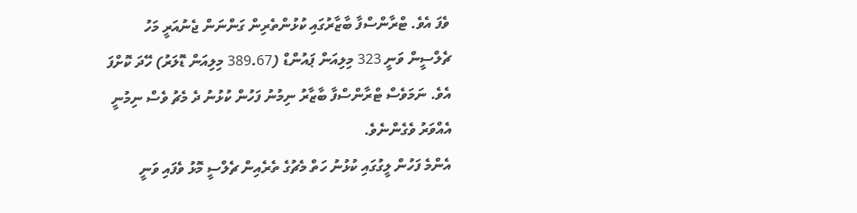ވެފަ އެވެ. ޓްރާންސްފާ ބާޒާރުގައި ކުޅުންތެރިން ގަންނަން ޖެނުއަރީ މަހު ޗެލްސީން ވަނީ 323 މިލިއަން ޕައުންޑް (389.67 މިލިއަން ޑޮލަރު) ހޭދަ ކޮށްފަ އެވެ. ނަމަވެސް ޓްރާންސްފާ ބާޒާރު ނިމުނު ފަހުން ކުޅުނު ދެ މެޗު ވެސް ނިމުނީ އެއްވަރު ވެގެންނެވެ.
އެންމެ ފަހުން ލީގުގައި ކުޅުނު ހަތް މެޗުގެ ތެރެއިން ޗެލްސީ މޮޅު ވެފައި ވަނީ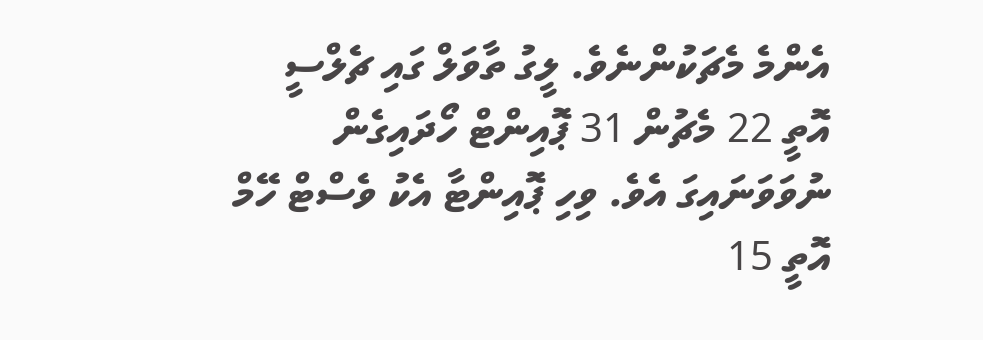އެންމެ މެޗަކުންނެވެ. ލީގު ތާވަލް ގައި ޗެލްސީ އޮތީ 22 މެޗުން 31 ޕޮއިންޓް ހޯދައިގެން ނުވަވަނައިގަ އެވެ. ވިހި ޕޮއިންޓާ އެކު ވެސްޓް ހޭމް އޮތީ 15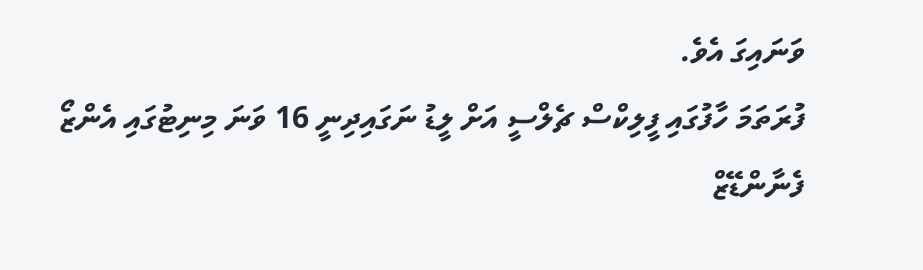ވަނައިގަ އެވެ.
ފުރަތަމަ ހާފުގައި ފީލިކްސް ޗެލްސީ އަށް ލީޑު ނަގައިދިނީ 16 ވަނަ މިނިޓުގައި އެންޒޯ ފެނާންޑޭޒް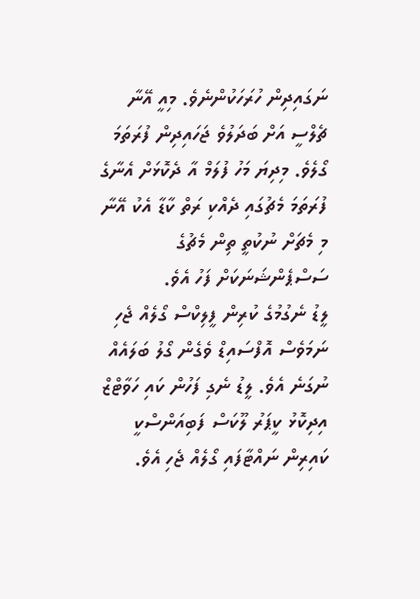ނަގައިދިން ހުރަހަކުންނެވެ. މިއީ އޭނާ ޗެލްސީ އަށް ބަދަލުވެ ޖަހައިދިން ފުރަތަމަ ގޯލެވެ. މިދިޔަ މަހު ފުލަމް އާ ދެކޮޅަށް އެނާގެ ފުރަތަމަ މެޗުގައި ދެއްކި ރަތް ކާޑާ އެކު އޭނާ މި މެޗަށް ނުކުތީ ތިން މެޗުގެ ސަސްޕެންޝަނަކަށް ފަހު އެވެ.
ލީޑު ނެގުމުގެ ކުރިން ފީލިކްސް ގޯލެއް ޖެހި ނަމަވެސް އޮފްސައިޑް ވެގެން ގޯލު ބަލައެއް ނުގަނެ އެވެ. ލީޑު ނެގި ފަހުން ކައި ހަވާޓްޒް އިދިކޮޅު ކީޕަރު ލޫކަސް ފަބިއަންސްކީ ކައިރިން ނައްޓާފައި ގޯލެއް ޖެހި އެވެ.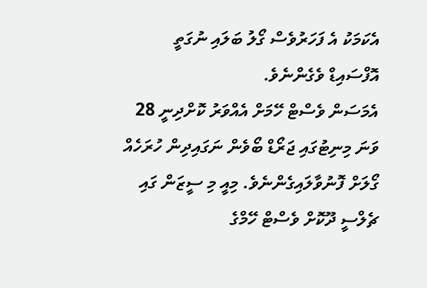އެކަމަކު އެ ފަހަރުވެސް ގޯލު ބަލައި ނުގަތީ އޮފްސައިޑް ވެގެންނެވެ.
އެމަސަން ވެސްޓް ހޭމަށް އެއްވަރު ކޮށްދިނީ 28 ވަނަ މިނިޓުގައި ޖަރޯޑް ބޯވެން ނަގައިދިން ހުރަހެއް ގޯލަށް ފޮނުވާލައިގެންނެވެ. މިއީ މި ސީޒަން ގައި ޗެލްސީ ދޫކޮށް ވެސްޓް ހޭމްގެ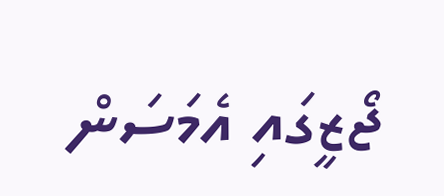ޖޯޒީގައި އެމަސަން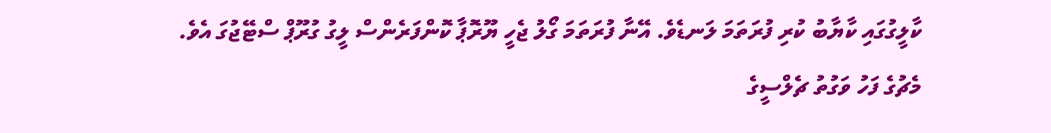ކާލީގުގައި ކާޔާބު ކުރި ފުރަތަމަ ލަނޑެވެ. އޭނާ ފުރަތަމަ ގޯލު ޖެހީ ޔޫރޮޕާ ކޮންފަރެންސް ލީގު ގުރޫޕް ސްޓޭޖުގަ އެވެ.
މެޗުގެ ފަހު ވަގުތު ޗެލްސީގެ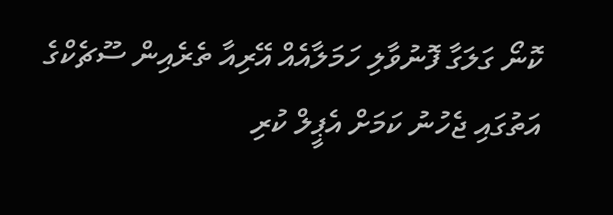ކޮނޯ ގަލަގާ ފޮނުވާލި ހަމަލާއެއް އޭރިއާ ތެރެއިން ސޫޗެކްގެ އަތުގައި ޖެހުނު ކަމަށް އެޕީލް ކުރި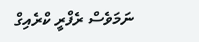ނަމަވެސް ރެފްރީ ކްރެއިގް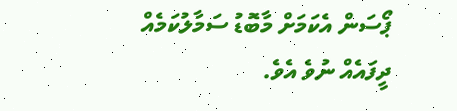ޕޯސަން އެކަމަށް މާބޮޑު ސަމާލުކަމެއް ދީފައެއް ނުވެ އެވެ.